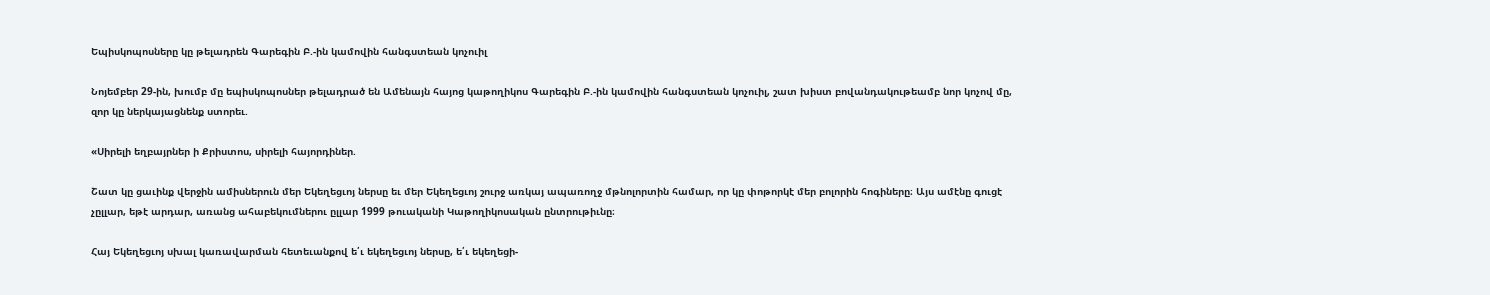Եպիսկոպոսները կը թելադրեն Գարեգին Բ.-ին կամովին հանգստեան կոչուիլ

Նոյեմբեր 29-ին, խումբ մը եպիսկոպոսներ թելադրած են Ամենայն հայոց կաթողիկոս Գարեգին Բ.-ին կամովին հանգստեան կոչուիլ, շատ խիստ բովանդակութեամբ նոր կոչով մը, զոր կը ներկայացնենք ստորեւ.

«Սիրելի եղբայրներ ի Քրիստոս, սիրելի հայորդիներ.

Շատ կը ցաւինք վերջին ամիսներուն մեր Եկեղեցւոյ ներսը եւ մեր Եկեղեցւոյ շուրջ առկայ ապառողջ մթնոլորտին համար, որ կը փոթորկէ մեր բոլորին հոգիները։ Այս ամէնը գուցէ չըլլար, եթէ արդար, առանց ահաբեկումներու ըլլար 1999 թուականի Կաթողիկոսական ընտրութիւնը։

Հայ Եկեղեցւոյ սխալ կառավարման հետեւանքով ե՛ւ եկեղեցւոյ ներսը, ե՛ւ եկեղեցի-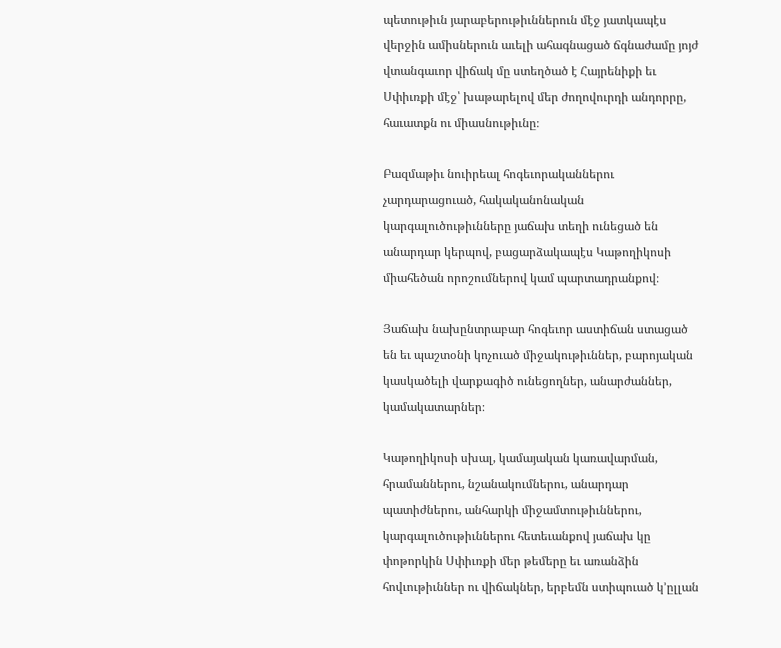պետութիւն յարաբերութիւններուն մէջ յատկապէս վերջին ամիսներուն աւելի ահագնացած ճգնաժամը յոյժ վտանգաւոր վիճակ մը ստեղծած է Հայրենիքի եւ Սփիւռքի մէջ՝ խաթարելով մեր ժողովուրդի անդորրը, հաւատքն ու միասնութիւնը։

Բազմաթիւ նուիրեալ հոգեւորականներու չարդարացուած, հակականոնական կարգալուծութիւնները յաճախ տեղի ունեցած են անարդար կերպով, բացարձակապէս Կաթողիկոսի միահեծան որոշումներով կամ պարտադրանքով։

Յաճախ նախընտրաբար հոգեւոր աստիճան ստացած են եւ պաշտօնի կոչուած միջակութիւններ, բարոյական կասկածելի վարքագիծ ունեցողներ, անարժաններ, կամակատարներ։

Կաթողիկոսի սխալ, կամայական կառավարման, հրամաններու, նշանակումներու, անարդար պատիժներու, անհարկի միջամտութիւններու, կարգալուծութիւններու հետեւանքով յաճախ կը փոթորկին Սփիւռքի մեր թեմերը եւ առանձին հովւութիւններ ու վիճակներ, երբեմն ստիպուած կ’ըլլան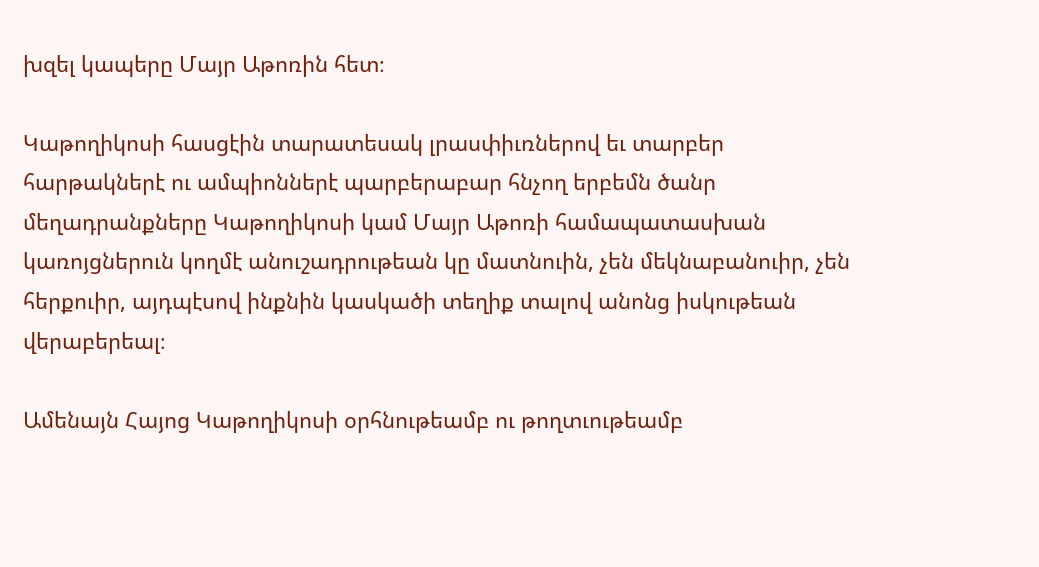խզել կապերը Մայր Աթոռին հետ։

Կաթողիկոսի հասցէին տարատեսակ լրասփիւռներով եւ տարբեր հարթակներէ ու ամպիոններէ պարբերաբար հնչող երբեմն ծանր մեղադրանքները Կաթողիկոսի կամ Մայր Աթոռի համապատասխան կառոյցներուն կողմէ անուշադրութեան կը մատնուին, չեն մեկնաբանուիր, չեն հերքուիր, այդպէսով ինքնին կասկածի տեղիք տալով անոնց իսկութեան վերաբերեալ։

Ամենայն Հայոց Կաթողիկոսի օրհնութեամբ ու թողտւութեամբ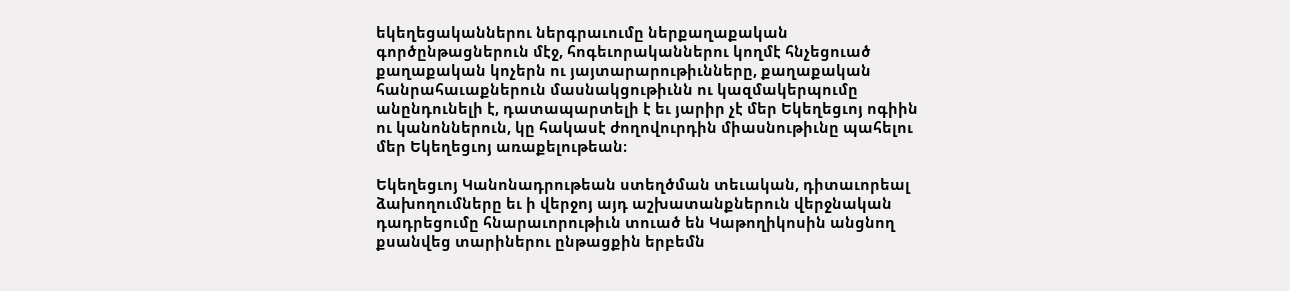եկեղեցականներու ներգրաւումը ներքաղաքական գործընթացներուն մէջ, հոգեւորականներու կողմէ հնչեցուած քաղաքական կոչերն ու յայտարարութիւնները, քաղաքական հանրահաւաքներուն մասնակցութիւնն ու կազմակերպումը անընդունելի է, դատապարտելի է եւ յարիր չէ մեր Եկեղեցւոյ ոգիին ու կանոններուն, կը հակասէ ժողովուրդին միասնութիւնը պահելու մեր Եկեղեցւոյ առաքելութեան։

Եկեղեցւոյ Կանոնադրութեան ստեղծման տեւական, դիտաւորեալ ձախողումները եւ ի վերջոյ այդ աշխատանքներուն վերջնական դադրեցումը հնարաւորութիւն տուած են Կաթողիկոսին անցնող քսանվեց տարիներու ընթացքին երբեմն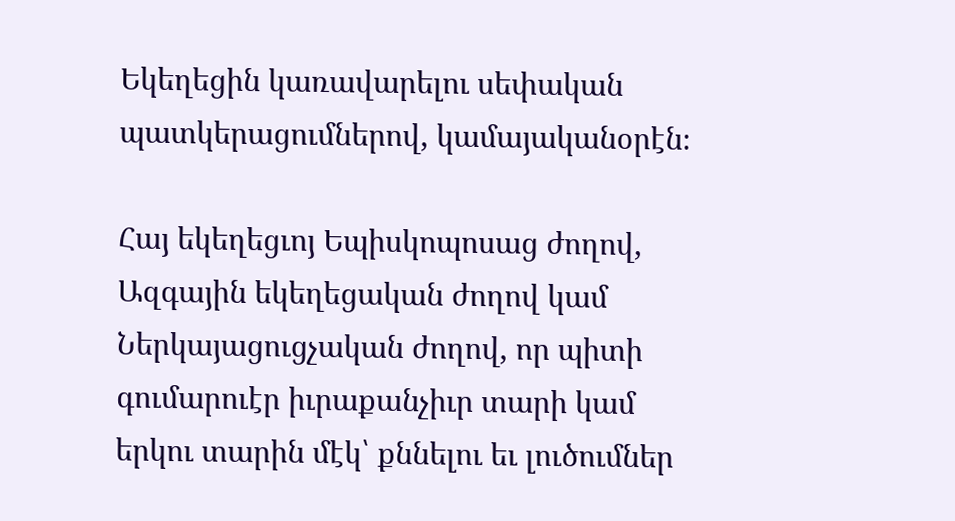Եկեղեցին կառավարելու սեփական պատկերացումներով, կամայականօրէն։

Հայ եկեղեցւոյ Եպիսկոպոսաց ժողով, Ազգային եկեղեցական ժողով կամ Ներկայացուցչական ժողով, որ պիտի գումարուէր իւրաքանչիւր տարի կամ երկու տարին մէկ՝ քննելու եւ լուծումներ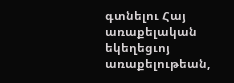գտնելու Հայ առաքելական եկեղեցւոյ առաքելութեան,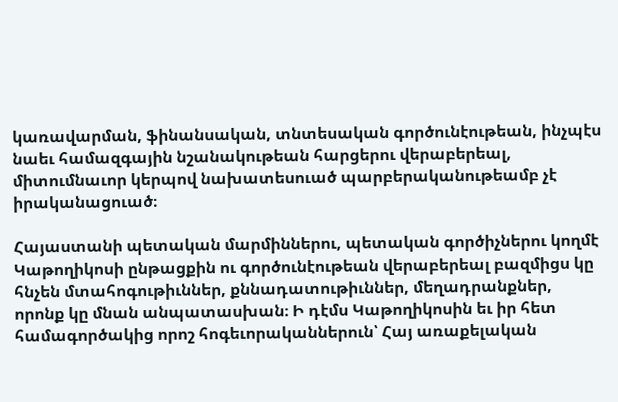կառավարման, ֆինանսական, տնտեսական գործունէութեան, ինչպէս նաեւ համազգային նշանակութեան հարցերու վերաբերեալ, միտումնաւոր կերպով նախատեսուած պարբերականութեամբ չէ իրականացուած։

Հայաստանի պետական մարմիններու, պետական գործիչներու կողմէ Կաթողիկոսի ընթացքին ու գործունէութեան վերաբերեալ բազմիցս կը հնչեն մտահոգութիւններ, քննադատութիւններ, մեղադրանքներ, որոնք կը մնան անպատասխան։ Ի դէմս Կաթողիկոսին եւ իր հետ համագործակից որոշ հոգեւորականներուն՝ Հայ առաքելական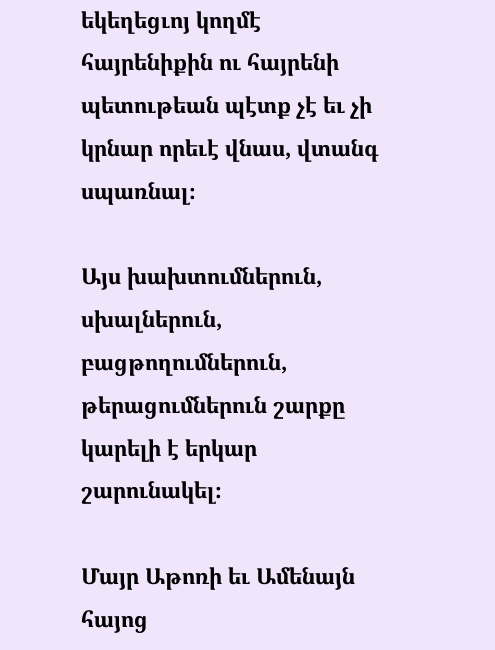եկեղեցւոյ կողմէ հայրենիքին ու հայրենի պետութեան պէտք չէ եւ չի կրնար որեւէ վնաս, վտանգ սպառնալ։

Այս խախտումներուն, սխալներուն, բացթողումներուն, թերացումներուն շարքը կարելի է երկար շարունակել։

Մայր Աթոռի եւ Ամենայն հայոց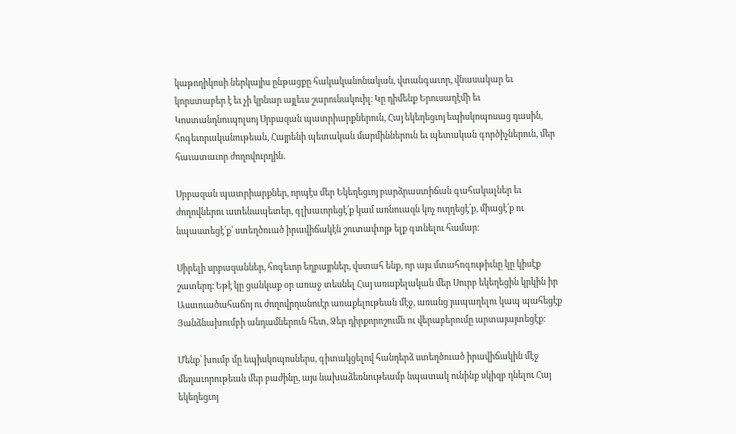կաթողիկոսի ներկայիս ընթացքը հակականոնական, վտանգաւոր, վնասակար եւ կորստաբեր է եւ չի կրնար այլեւս շարունակուիլ։ Կը դիմենք Երուսաղէմի եւ Կոստանդնուպոլսոյ Սրբազան պատրիարքներուն, Հայ եկեղեցւոյ եպիսկոպոսաց դասին, հոգեւորականութեան, Հայրենի պետական մարմիններուն եւ պետական գործիչներուն, մեր հաւատաւոր ժողովուրդին.

Սրբազան պատրիարքներ, որպէս մեր Եկեղեցւոյ բարձրաստիճան գահակալներ եւ ժողովներու ատենապետեր, գլխաւորեցէ՛ք կամ առնուազն կոչ ուղղեցէ՛ք, միացէ՛ք ու նպաստեցէ՛ք՝ ստեղծուած իրավիճակէն շուտափոյթ ելք գտնելու համար։

Սիրելի սրբազաններ, հոգեւոր եղբայրներ, վստահ ենք, որ այս մտահոգութիւնը կը կիսէք շատերդ։ Եթէ կը ցանկաք օր առաջ տեսնել Հայ առաքելական մեր Սուրբ եկեղեցին կրկին իր Աստուածահաճոյ ու ժողովրդանուէր առաքելութեան մէջ, առանց յապաղելու կապ պահեցէք Յանձնախումբի անդամներուն հետ, Ձեր դիրքորոշումն ու վերաբերումը արտայայտեցէք։

Մենք՝ խումբ մը եպիսկոպոսներս, գիտակցելով հանդերձ ստեղծուած իրավիճակին մէջ մեղաւորութեան մեր բաժինը, այս նախաձեռնութեամբ նպատակ ունինք սկիզբ դնելու Հայ եկեղեցւոյ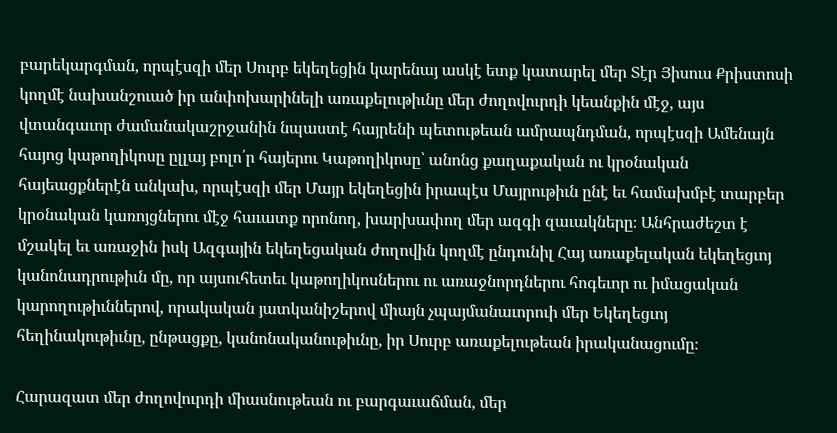բարեկարգման, որպէսզի մեր Սուրբ եկեղեցին կարենայ ասկէ ետք կատարել մեր Տէր Յիսուս Քրիստոսի կողմէ նախանշուած իր անփոխարինելի առաքելութիւնը մեր ժողովուրդի կեանքին մէջ, այս վտանգաւոր ժամանակաշրջանին նպաստէ հայրենի պետութեան ամրապնդման, որպէսզի Ամենայն հայոց կաթողիկոսը ըլլայ բոլո՛ր հայերու Կաթողիկոսը՝ անոնց քաղաքական ու կրօնական հայեացքներէն անկախ, որպէսզի մեր Մայր եկեղեցին իրապէս Մայրութիւն ընէ եւ համախմբէ տարբեր կրօնական կառոյցներու մէջ հաւատք որոնող, խարխափող մեր ազգի զաւակները։ Անհրաժեշտ է մշակել եւ առաջին իսկ Ազգային եկեղեցական ժողովին կողմէ ընդունիլ Հայ առաքելական եկեղեցւոյ կանոնադրութիւն մը, որ այսուհետեւ կաթողիկոսներու ու առաջնորդներու հոգեւոր ու իմացական կարողութիւններով, որակական յատկանիշերով միայն չպայմանաւորուի մեր Եկեղեցւոյ հեղինակութիւնը, ընթացքը, կանոնականութիւնը, իր Սուրբ առաքելութեան իրականացումը։

Հարազատ մեր ժողովուրդի միասնութեան ու բարգաւաճման, մեր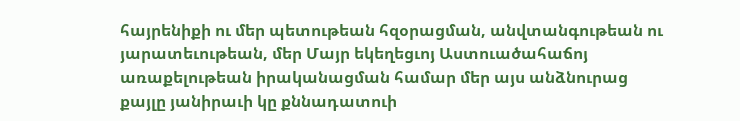հայրենիքի ու մեր պետութեան հզօրացման, անվտանգութեան ու յարատեւութեան, մեր Մայր եկեղեցւոյ Աստուածահաճոյ առաքելութեան իրականացման համար մեր այս անձնուրաց քայլը յանիրաւի կը քննադատուի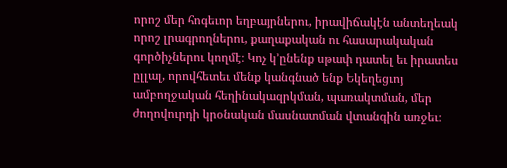որոշ մեր հոգեւոր եղբայրներու, իրավիճակէն անտեղեակ որոշ լրագրողներու, քաղաքական ու հասարակական գործիչներու կողմէ։ Կոչ կ՚ընենք սթափ դատել եւ իրատես ըլլալ, որովհետեւ մենք կանգնած ենք Եկեղեցւոյ ամբողջական հեղինակազրկման, պառակտման, մեր ժողովուրդի կրօնական մասնատման վտանգին առջեւ։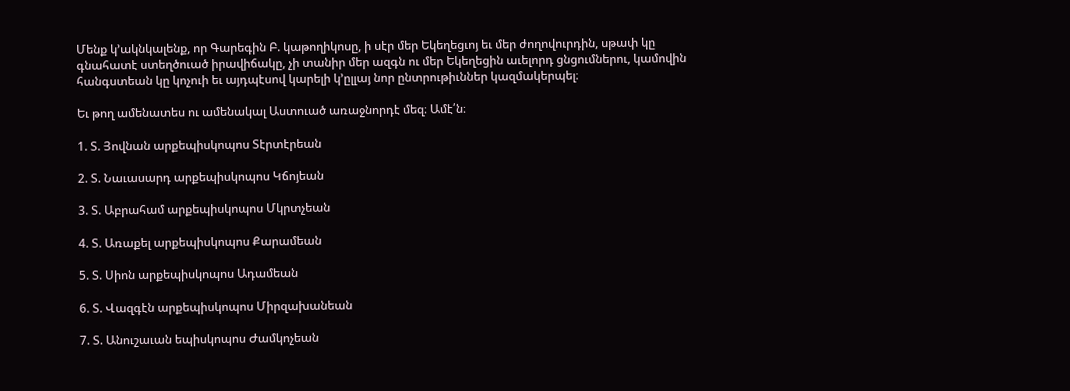Մենք կ՚ակնկալենք, որ Գարեգին Բ. կաթողիկոսը, ի սէր մեր Եկեղեցւոյ եւ մեր ժողովուրդին, սթափ կը գնահատէ ստեղծուած իրավիճակը, չի տանիր մեր ազգն ու մեր Եկեղեցին աւելորդ ցնցումներու, կամովին հանգստեան կը կոչուի եւ այդպէսով կարելի կ՚ըլլայ նոր ընտրութիւններ կազմակերպել։

Եւ թող ամենատես ու ամենակալ Աստուած առաջնորդէ մեզ։ Ամէ՛ն։

1. Տ. Յովնան արքեպիսկոպոս Տէրտէրեան

2. Տ. Նաւասարդ արքեպիսկոպոս Կճոյեան

3. Տ. Աբրահամ արքեպիսկոպոս Մկրտչեան

4. Տ. Առաքել արքեպիսկոպոս Քարամեան

5. Տ. Սիոն արքեպիսկոպոս Ադամեան

6. Տ. Վազգէն արքեպիսկոպոս Միրզախանեան

7. Տ. Անուշաւան եպիսկոպոս Ժամկոչեան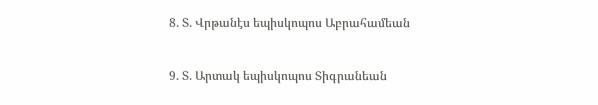8. Տ. Վրթանէս եպիսկոպոս Աբրահամեան

9. Տ. Արտակ եպիսկոպոս Տիգրանեան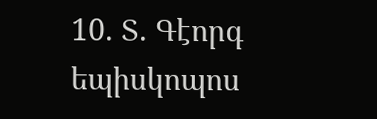10. Տ. Գէորգ եպիսկոպոս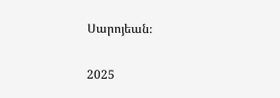Սարոյեան։

2025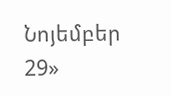Նոյեմբեր 29»